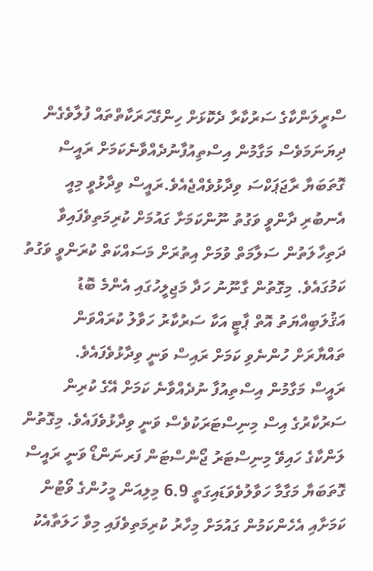ސްރީލަންކާގެ ސަރުކާރާ ދެކޮޅަށް ހިންގޭހަރަކާތްތައް ފުލާވެގެން ދިޔަނަމަވެސް މަގާމުން އިސްތިއުފާނުދެއްވާނެކަމަށް ރައީސް ގޮތަބަޔާ ރާޖަޕަކްސަ ވިދާޅުވެއްޖެއެވެ.ރައީސް ވިދާޅުވީ މިއީ އެނބުރި ދާންވީ ވަގުތު ނޫންކަމަށާ ގައުމަށް ކުރިމަތިވެފައިވާ ދަތިހާލަތުން ސަލާމަތް ވުމަށް އިތުރަށް މަސައްކަތް ކުރަންވީ ވަގުތު ކަމުގައެވެ. މިގޮތުން ގާނޫނު ހަދާ މަޖިލީހުގައި އެންމެ ބޮޑު އަޤުލަބިއްޔަތު އޮތް ޕާޓީ އަކާ ސަރުކާރު ހަވާލު ކުރައްވަން ތައްޔާރަށް ހުންނެވި ކަމަށް ރައިސް ވަނީ ވިދާޅުވެފައެވެ.
ރައީސް މަގާމުން އިސްތިއުފާ ނުދެއްވާނެ ކަމަށް އޭގެ ކުރިން ސަރުކާރުގެ އިސް މިނިސްޓަރަކުވެސް ވަނީ ވިދާޅުވެފައެވެ. މިގޮތުން ލަންކާގެ ހައިވޭ މިނިސްޓަރު ޖޯންސްޓަން ފަރނަންޑޯ ވަނީ ރައީސް ގޮތަބަޔާ މަގާމާ ހަވާލުވެވަޑައިގަތީ 6.9 މިލިއަން މީހުންގެ ވޯޓުން ކަމަށާއި އެހެންކަމުން ގައުމަށް މިހާރު ކުރިމަތިވެފައި މިވާ ހަލަތާއެކު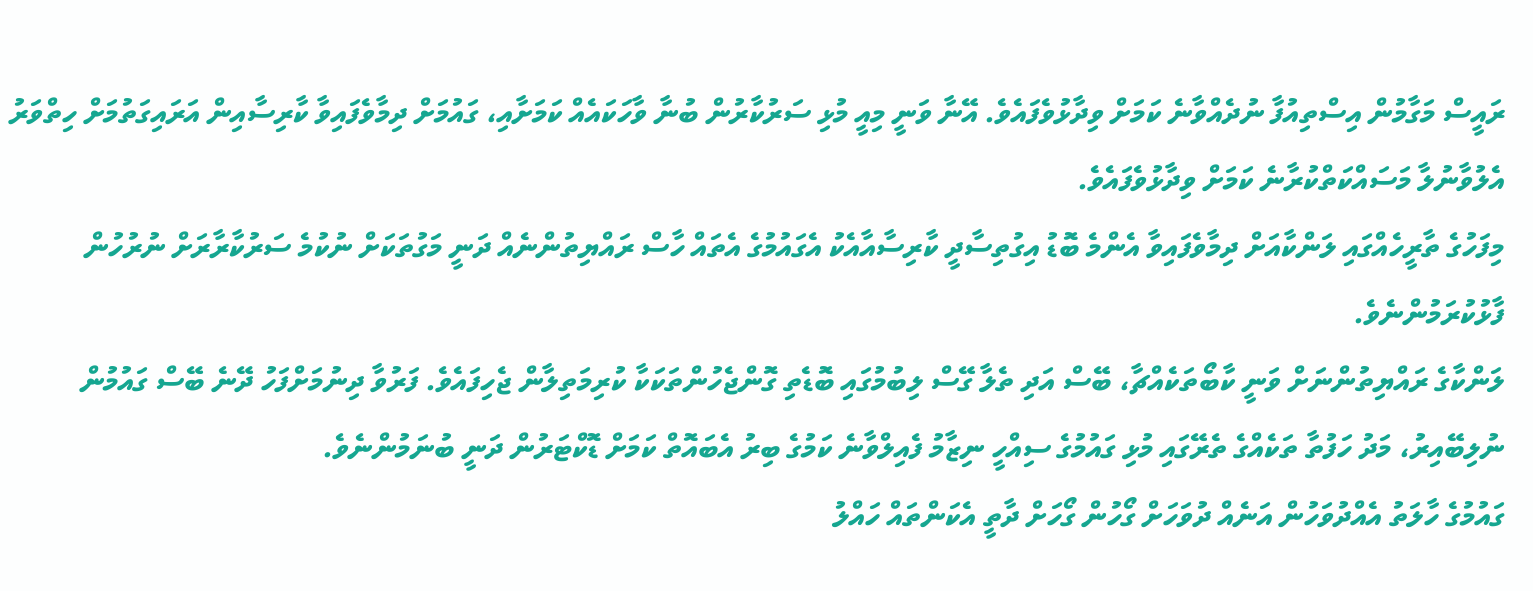ރައީސް މަގާމުން އިސްތިއުފާ ނުދެއްވާނެ ކަމަށް ވިދާޅުވެފައެވެ. އޭނާ ވަނީ މިއީ މުޅި ސަރުކާރުން ބުނާ ވާހަކައެއް ކަމަށާއި، ގައުމަށް ދިމާވެފައިވާ ކާރިސާއިން އަރައިގަތުމަށް ހިތްވަރު އެލުވާނުލާ މަސައްކަތްކުރާނެ ކަމަށް ވިދާޅުވެފައެވެ.
މިފަހުގެ ތާރީހެއްގައި ލަންކާއަށް ދިމާވެފައިވާ އެންމެ ބޮޑު އިގުތިސާދީ ކާރިސާއާއެކު އެގައުމުގެ އެތައް ހާސް ރައްޔިތުންނެއް ދަނީ މަގުތަކަށް ނުކުމެ ސަރުކާރާރަށް ނުރުހުން ފާޅުކުރަމުންނެވެ.
ލަންކާގެ ރައްޔިތުންނަށް ވަނީ ކާބޯތަކެއްޗާ، ބޭސް އަދި ތެލާ ގޭސް ލިބުމުގައި ބޮޑެތި ގޮންޖެހުންތަކަކާ ކުރިމަތިލާން ޖެހިފައެވެ. ފަރުވާ ދިނުމަށްފަހު ދޭނެ ބޭސް ގައުމުން ނުލިބޭއިރު، މަދު ހަފުތާ ތަކެއްގެ ތެރޭގައި މުޅި ގައުމުގެ ސިއްހީ ނިޒާމު ފެއިލްވާނެ ކަމުގެ ބިރު އެބައޮތް ކަމަށް ޑޮކްޓަރުން ދަނީ ބުނަމުންނެވެ.
ގައުމުގެ ހާލަތު އެއްދުވަހުން އަނެއް ދުވަހަށް ގޯހުން ގޯހަށް ދާތީ އެކަންތައް ހައްލު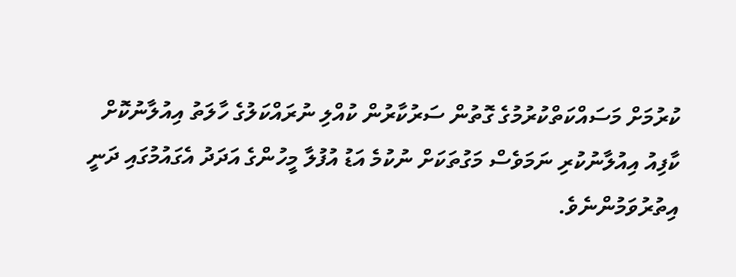ކުރުމަށް މަސައްކަތްކުރުމުގެ ގޮތުން ސަރުކާރުން ކުއްލި ނުރައްކަލުގެ ހާލަތު އިއުލާނުކޮށް ކާފިއު އިއުލާނުކުރި ނަމަވެސް މަގުތަކަށް ނުކުމެ އަޑު އުފުލާ މީހުންގެ އަދަދު އެގައުމުގައި ދަނީ އިތުރުވަމުންނެވެ.